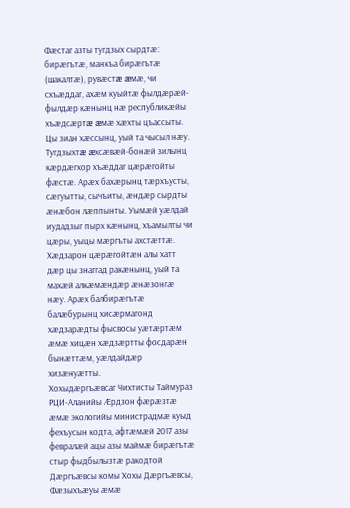Фæстаг азты тугдзых сырдтæ: бирæгътæ, манкъа бирæгътæ (шакалтæ), рувæстæ æмæ, чи схъæддаг, ахæм куыйтæ фылдæрæй-фылдæр кæнынц нæ республикæйы хъæдсæртæ æмæ хæхты цъассыты. Цы зиан хæссынц, уый та чысыл нæу. Тугдзыхтæ æхсæвæй-бонæй зилынц кæрдæгхор хъæддаг цæрæгойты фæстæ. Арæх бахæрынц тæрхъусты, сæгуытты, сычъиты, æндæр сырдты æнæбон лæппынты. Уымæй уæлдай иудадзыг пырх кæнынц, хъамылты чи цæры, уыцы мæргъты ахстæттæ. Хæдзарон цæрæгойтæн алы хатт дæр цы знаггад ракæнынц, уый та махæй алкæмæндæр æнæзонгæ нæу. Арæх балбирæгътæ балæбурынц хисæрмагонд хæдзарæдты фысвосы уæтæртæм æмæ хицæн хæдзæртты фосдарæн бынæттæм, уæлдайдæр хизæнуæтты.
Хохыдæргъæвсаг Чихтисты Таймураз РЦИ-Аланийы Æрдзон фæрæзтæ æмæ экологийы министрадмæ куыд фехъусын кодта, афтæмæй 2017 азы февралæй ацы азы маймæ бирæгътæ стыр фыдбылызтæ ракодтой Дæргъæвсы комы Хохы Дæргъæвсы, Фæзыхъæуы æмæ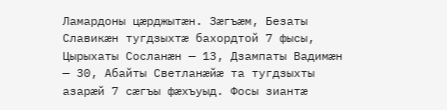Ламардоны цæрджытæн. Зæгъæм, Безаты Славикæн тугдзыхтæ бахордтой 7 фысы, Цырыхаты Сосланæн — 13, Дзампаты Вадимæн — 30, Абайты Светланæйæ та тугдзыхты азарæй 7 сæгъы фæхъуыд. Фосы зиантæ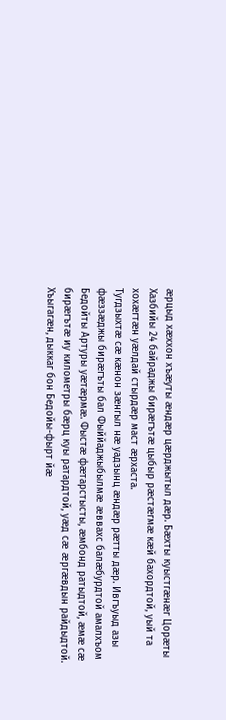æрцыд хæххон хъæуты æндæр цæрджытыл дæр. Бæхты куыстгæнæг Цорæты Хазбийы 24 байраджы бирæгътæ цыбыр рæстæгмæ кæй бахордтой, уый та хохæгтæн уæлдай стырдæр маст æрхаста.
Тугдзыхтæ сæ кæнон зæнгыл нæ уадзынц æндæр рæтты дæр. Ивгъуыд азы фæззæджы бирæгъты бал Фыййаджыбылмæ æввахс балæбурдтой амалхъом Бедойты Артуры уæтæрмæ. Фыстæ фæтарстысты, æмбонд ратыдтой, æмæ сæ бирæгътæ иу километры бæрц куы ратардтой, уæд сæ æргæвдын райдыдтой. Хъыгагæн, дыккаг бон Бедойы-фырт йæ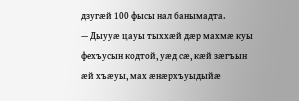дзугæй 100 фысы нал банымадта.
— Дыууæ цауы тыххæй дæр махмæ куы фехъусын кодтой, уæд сæ, кæй зæгъын æй хъæуы, мах æнæрхъуыдыйæ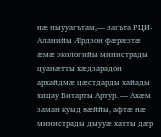нæ ныууагътам,— загъта РЦИ-Аланийы Æрдзон фæрæзтæ æмæ экологийы министрады цуанæтты хæдзарадон архайдмæ цæстдарды хайады хицау Битарты Артур. — Ахæм заман куыд вæййы, афтæ нæ министрады дыууæ хатты дæр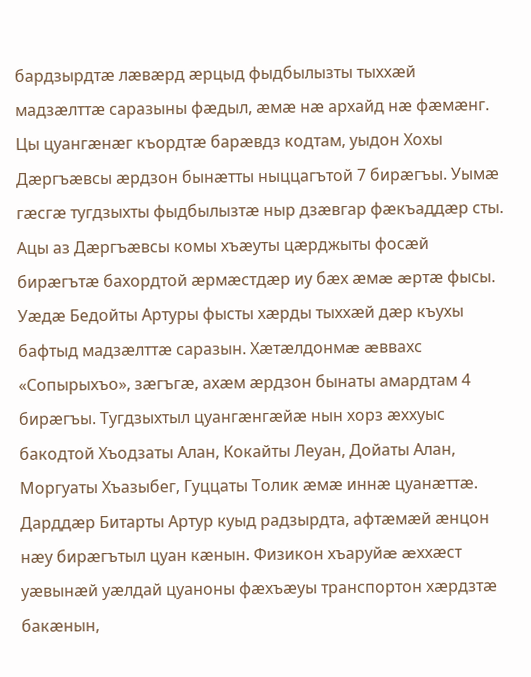бардзырдтæ лæвæрд æрцыд фыдбылызты тыххæй мадзæлттæ саразыны фæдыл, æмæ нæ архайд нæ фæмæнг. Цы цуангæнæг къордтæ барæвдз кодтам, уыдон Хохы Дæргъæвсы æрдзон бынæтты ныццагътой 7 бирæгъы. Уымæ гæсгæ тугдзыхты фыдбылызтæ ныр дзæвгар фæкъаддæр сты. Ацы аз Дæргъæвсы комы хъæуты цæрджыты фосæй бирæгътæ бахордтой æрмæстдæр иу бæх æмæ æртæ фысы. Уæдæ Бедойты Артуры фысты хæрды тыххæй дæр къухы бафтыд мадзæлттæ саразын. Хæтæлдонмæ æввахс «Сопырыхъо», зæгъгæ, ахæм æрдзон бынаты амардтам 4 бирæгъы. Тугдзыхтыл цуангæнгæйæ нын хорз æххуыс бакодтой Хъодзаты Алан, Кокайты Леуан, Дойаты Алан, Моргуаты Хъазыбег, Гуццаты Толик æмæ иннæ цуанæттæ.
Дарддæр Битарты Артур куыд радзырдта, афтæмæй æнцон нæу бирæгътыл цуан кæнын. Физикон хъаруйæ æххæст уæвынæй уæлдай цуаноны фæхъæуы транспортон хæрдзтæ бакæнын,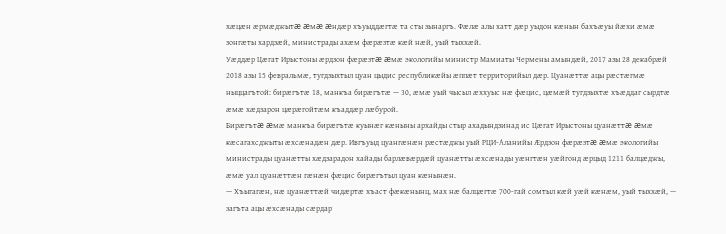хæцæн æрмæджытæ æмæ æндæр хъуыддæгтæ та сты зынаргъ. Фæлæ алы хатт дæр уыдон кæнын бахъæуы йæхи æмæ зонгæты хардзæй, министрады ахæм фæрæзтæ кæй нæй, уый тыххæй.
Уæддæр Цæгат Ирыстоны æрдзон фæрæзтæ æмæ экологийы министр Мамиаты Чермены амындæй, 2017 азы 28 декабрæй 2018 азы 15 февральмæ, тугдзыхтыл цуан цыдис республикæйы æппæт территорийыл дæр. Цуанæттæ ацы рæстæгмæ ныццагътой: бирæгътæ 18, манкъа бирæгътæ — 30, æмæ уый чысыл æххуыс нæ фæцис, цæмæй тугдзыхтæ хъæддаг сырдтæ æмæ хæдзарон цæрæгойтæм къаддæр лæбурой.
Бирæгътæ æмæ манкъа бирæгътæ куынæг кæныны архайды стыр ахадындзинад ис Цæгат Ирыстоны цуанæттæ æмæ кæсагахсджыты æхсæнадæн дæр. Ивгъуыд цуангæнæн рæстæджы уый РЦИ-Аланийы Æрдзон фæрæзтæ æмæ экологийы министрады цуанæтты хæдзарадон хайады барлæвæрдæй цуанæтты æхсæнады уæнгтæн уæйгонд æрцыд 1211 балцæджы, æмæ уал цуанæттæн гæнæн фæцис бирæгътыл цуан кæнынæн.
— Хъыгагæн, нæ цуанæттæй чидæртæ хъаст фæкæнынц, мах нæ балцæгтæ 700-гай сомтыл кæй уæй кæнæм, уый тыххæй, — загъта ацы æхсæнады сæрдар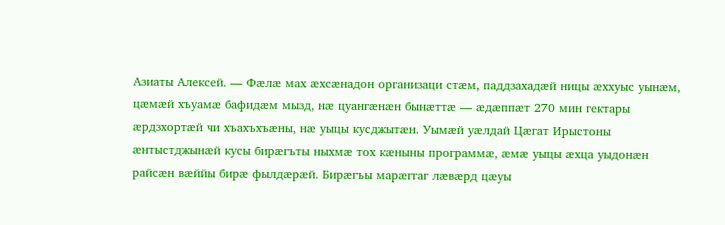Азиаты Алексей. — Фæлæ мах æхсæнадон организаци стæм, паддзахадæй ницы æххуыс уынæм, цæмæй хъуамæ бафидæм мызд, нæ цуангæнæн бынæттæ — æдæппæт 270 мин гектары æрдзхортæй чи хъахъхъæны, нæ уыцы кусджытæн. Уымæй уæлдай Цæгат Ирыстоны æнтыстджынæй кусы бирæгъты ныхмæ тох кæныны программæ, æмæ уыцы æхца уыдонæн райсæн вæййы бирæ фылдæрæй. Бирæгъы марæггаг лæвæрд цæуы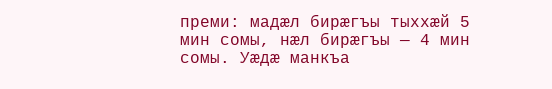преми: мадæл бирæгъы тыххæй 5 мин сомы, нæл бирæгъы — 4 мин сомы. Уæдæ манкъа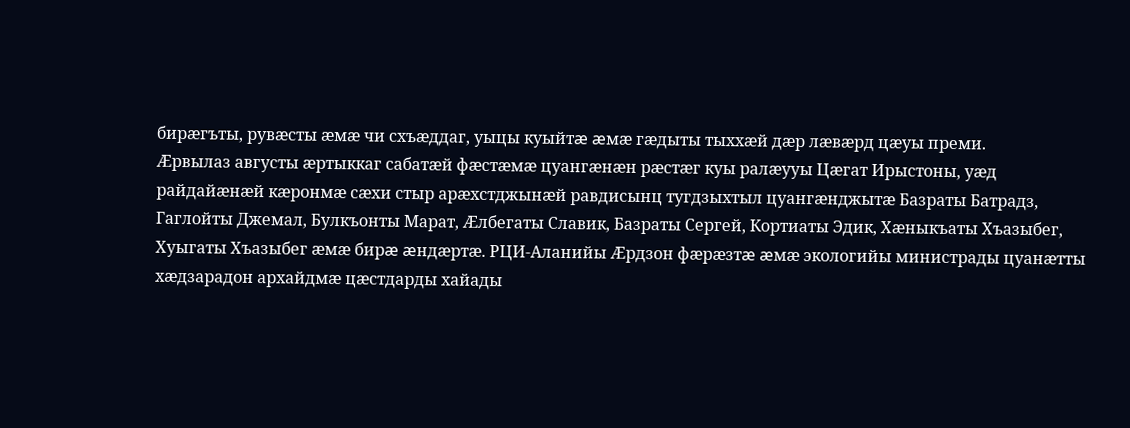бирæгъты, рувæсты æмæ чи схъæддаг, уыцы куыйтæ æмæ гæдыты тыххæй дæр лæвæрд цæуы преми.
Æрвылаз августы æртыккаг сабатæй фæстæмæ цуангæнæн рæстæг куы ралæууы Цæгат Ирыстоны, уæд райдайæнæй кæронмæ сæхи стыр арæхстджынæй равдисынц тугдзыхтыл цуангæнджытæ Базраты Батрадз, Гаглойты Джемал, Булкъонты Марат, Æлбегаты Славик, Базраты Сергей, Кортиаты Эдик, Хæныкъаты Хъазыбег, Хуыгаты Хъазыбег æмæ бирæ æндæртæ. РЦИ-Аланийы Æрдзон фæрæзтæ æмæ экологийы министрады цуанæтты хæдзарадон архайдмæ цæстдарды хайады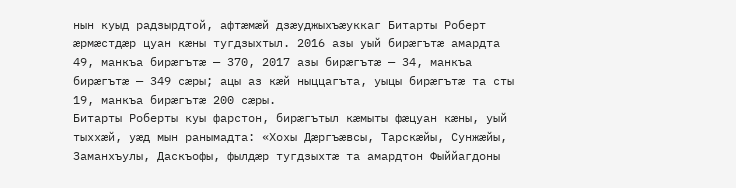нын куыд радзырдтой, афтæмæй дзæуджыхъæуккаг Битарты Роберт æрмæстдæр цуан кæны тугдзыхтыл. 2016 азы уый бирæгътæ амардта 49, манкъа бирæгътæ — 370, 2017 азы бирæгътæ — 34, манкъа бирæгътæ — 349 сæры; ацы аз кæй ныццагъта, уыцы бирæгътæ та сты 19, манкъа бирæгътæ 200 сæры.
Битарты Роберты куы фарстон, бирæгътыл кæмыты фæцуан кæны, уый тыххæй, уæд мын ранымадта: «Хохы Дæргъæвсы, Тарскæйы, Сунжæйы, Заманхъулы, Даскъофы, фылдæр тугдзыхтæ та амардтон Фыййагдоны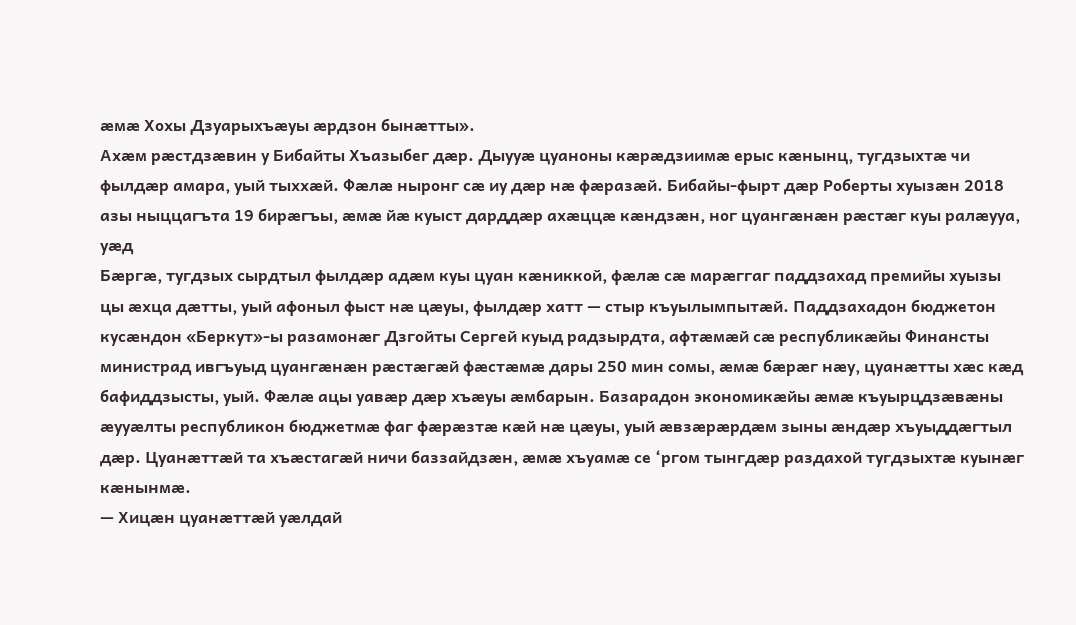æмæ Хохы Дзуарыхъæуы æрдзон бынæтты».
Ахæм рæстдзæвин у Бибайты Хъазыбег дæр. Дыууæ цуаноны кæрæдзиимæ ерыс кæнынц, тугдзыхтæ чи фылдæр амара, уый тыххæй. Фæлæ ныронг сæ иу дæр нæ фæразæй. Бибайы-фырт дæр Роберты хуызæн 2018 азы ныццагъта 19 бирæгъы, æмæ йæ куыст дарддæр ахæццæ кæндзæн, ног цуангæнæн рæстæг куы ралæууа, уæд
Бæргæ, тугдзых сырдтыл фылдæр адæм куы цуан кæниккой, фæлæ сæ марæггаг паддзахад премийы хуызы цы æхца дæтты, уый афоныл фыст нæ цæуы, фылдæр хатт — стыр къуылымпытæй. Паддзахадон бюджетон кусæндон «Беркут»-ы разамонæг Дзгойты Сергей куыд радзырдта, афтæмæй сæ республикæйы Финансты министрад ивгъуыд цуангæнæн рæстæгæй фæстæмæ дары 250 мин сомы, æмæ бæрæг нæу, цуанæтты хæс кæд бафиддзысты, уый. Фæлæ ацы уавæр дæр хъæуы æмбарын. Базарадон экономикæйы æмæ къуырцдзæвæны æууæлты республикон бюджетмæ фаг фæрæзтæ кæй нæ цæуы, уый æвзæрæрдæм зыны æндæр хъуыддæгтыл дæр. Цуанæттæй та хъæстагæй ничи баззайдзæн, æмæ хъуамæ се ‘ргом тынгдæр раздахой тугдзыхтæ куынæг кæнынмæ.
— Хицæн цуанæттæй уæлдай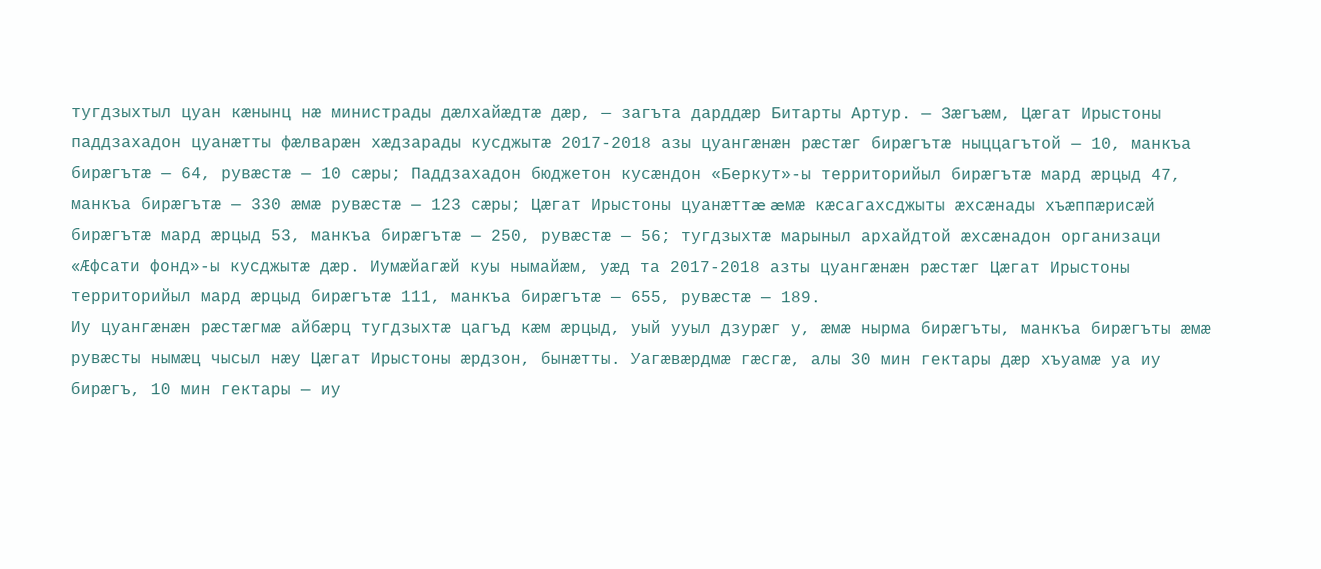тугдзыхтыл цуан кæнынц нæ министрады дæлхайæдтæ дæр, — загъта дарддæр Битарты Артур. — Зæгъæм, Цæгат Ирыстоны паддзахадон цуанæтты фæлварæн хæдзарады кусджытæ 2017-2018 азы цуангæнæн рæстæг бирæгътæ ныццагътой — 10, манкъа бирæгътæ — 64, рувæстæ — 10 сæры; Паддзахадон бюджетон кусæндон «Беркут»-ы территорийыл бирæгътæ мард æрцыд 47, манкъа бирæгътæ — 330 æмæ рувæстæ — 123 сæры; Цæгат Ирыстоны цуанæттæ æмæ кæсагахсджыты æхсæнады хъæппæрисæй бирæгътæ мард æрцыд 53, манкъа бирæгътæ — 250, рувæстæ — 56; тугдзыхтæ марыныл архайдтой æхсæнадон организаци «Æфсати фонд»-ы кусджытæ дæр. Иумæйагæй куы нымайæм, уæд та 2017-2018 азты цуангæнæн рæстæг Цæгат Ирыстоны территорийыл мард æрцыд бирæгътæ 111, манкъа бирæгътæ — 655, рувæстæ — 189.
Иу цуангæнæн рæстæгмæ айбæрц тугдзыхтæ цагъд кæм æрцыд, уый ууыл дзурæг у, æмæ нырма бирæгъты, манкъа бирæгъты æмæ рувæсты нымæц чысыл нæу Цæгат Ирыстоны æрдзон, бынæтты. Уагæвæрдмæ гæсгæ, алы 30 мин гектары дæр хъуамæ уа иу бирæгъ, 10 мин гектары — иу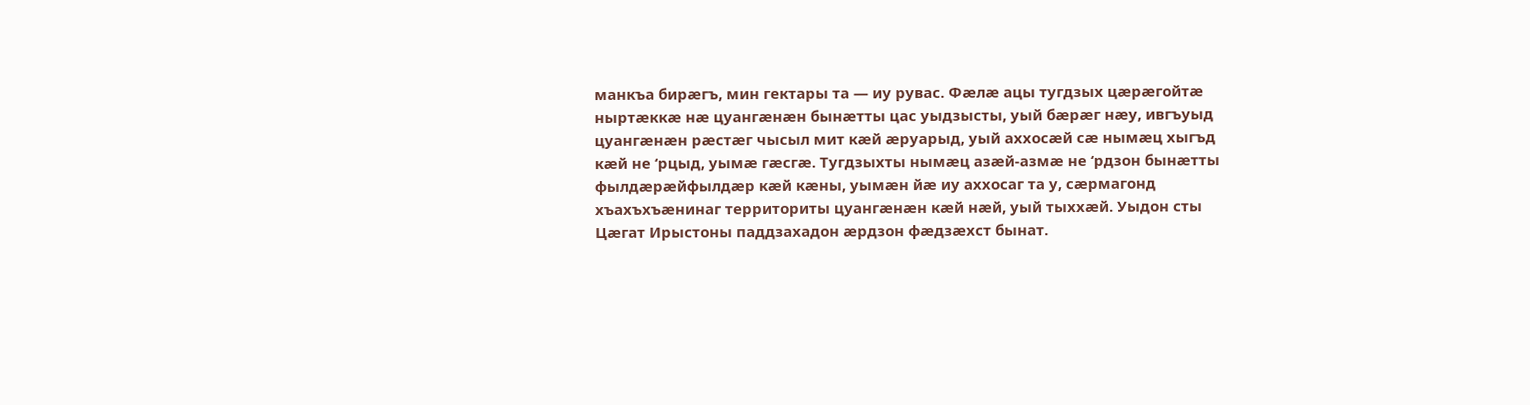манкъа бирæгъ, мин гектары та — иу рувас. Фæлæ ацы тугдзых цæрæгойтæ ныртæккæ нæ цуангæнæн бынæтты цас уыдзысты, уый бæрæг нæу, ивгъуыд цуангæнæн рæстæг чысыл мит кæй æруарыд, уый аххосæй сæ нымæц хыгъд кæй не ‘рцыд, уымæ гæсгæ. Тугдзыхты нымæц азæй-азмæ не ‘рдзон бынæтты фылдæрæйфылдæр кæй кæны, уымæн йæ иу аххосаг та у, сæрмагонд хъахъхъæнинаг территориты цуангæнæн кæй нæй, уый тыххæй. Уыдон сты Цæгат Ирыстоны паддзахадон æрдзон фæдзæхст бынат.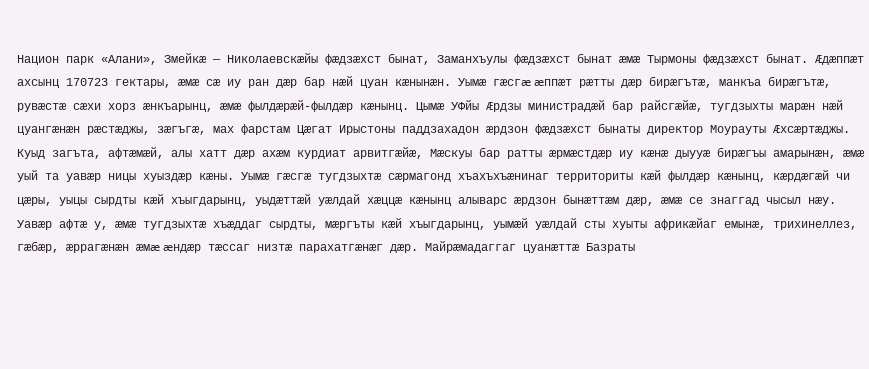Национ парк «Алани», Змейкæ — Николаевскæйы фæдзæхст бынат, Заманхъулы фæдзæхст бынат æмæ Тырмоны фæдзæхст бынат. Æдæппæт ахсынц 170723 гектары, æмæ сæ иу ран дæр бар нæй цуан кæнынæн. Уымæ гæсгæ æппæт рæтты дæр бирæгътæ, манкъа бирæгътæ, рувæстæ сæхи хорз æнкъарынц, æмæ фылдæрæй-фылдæр кæнынц. Цымæ УФйы Æрдзы министрадæй бар райсгæйæ, тугдзыхты марæн нæй цуангæнæн рæстæджы, зæгъгæ, мах фарстам Цæгат Ирыстоны паддзахадон æрдзон фæдзæхст бынаты директор Моурауты Æхсæртæджы. Куыд загъта, афтæмæй, алы хатт дæр ахæм курдиат арвитгæйæ, Мæскуы бар ратты æрмæстдæр иу кæнæ дыууæ бирæгъы амарынæн, æмæ уый та уавæр ницы хуыздæр кæны. Уымæ гæсгæ тугдзыхтæ сæрмагонд хъахъхъæнинаг территориты кæй фылдæр кæнынц, кæрдæгæй чи цæры, уыцы сырдты кæй хъыгдарынц, уыдæттæй уæлдай хæццæ кæнынц алыварс æрдзон бынæттæм дæр, æмæ се знаггад чысыл нæу.
Уавæр афтæ у, æмæ тугдзыхтæ хъæддаг сырдты, мæргъты кæй хъыгдарынц, уымæй уæлдай сты хуыты африкæйаг емынæ, трихинеллез, гæбæр, æррагæнæн æмæ æндæр тæссаг низтæ парахатгæнæг дæр. Майрæмадаггаг цуанæттæ Базраты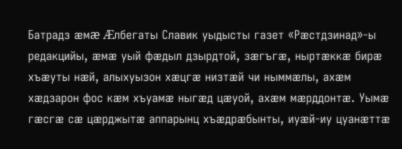Батрадз æмæ Æлбегаты Славик уыдысты газет «Рæстдзинад»-ы редакцийы, æмæ уый фæдыл дзырдтой, зæгъгæ, ныртæккæ бирæ хъæуты нæй, алыхуызон хæцгæ низтæй чи ныммæлы, ахæм хæдзарон фос кæм хъуамæ ныгæд цæуой, ахæм мæрддонтæ. Уымæ гæсгæ сæ цæрджытæ аппарынц хъæдрæбынты, иуæй-иу цуанæттæ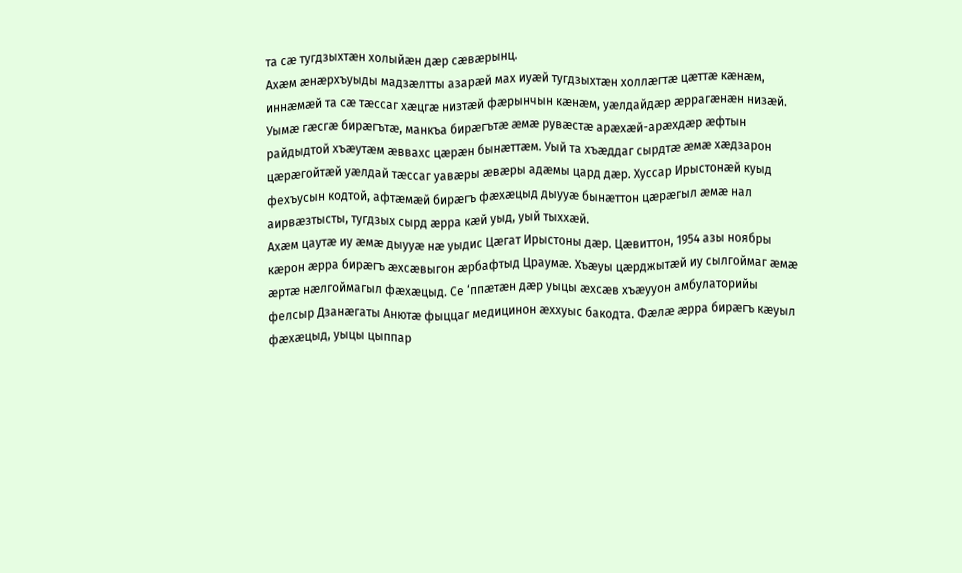та сæ тугдзыхтæн холыйæн дæр сæвæрынц.
Ахæм æнæрхъуыды мадзæлтты азарæй мах иуæй тугдзыхтæн холлæгтæ цæттæ кæнæм, иннæмæй та сæ тæссаг хæцгæ низтæй фæрынчын кæнæм, уæлдайдæр æррагæнæн низæй. Уымæ гæсгæ бирæгътæ, манкъа бирæгътæ æмæ рувæстæ арæхæй-арæхдæр æфтын райдыдтой хъæутæм æввахс цæрæн бынæттæм. Уый та хъæддаг сырдтæ æмæ хæдзарон цæрæгойтæй уæлдай тæссаг уавæры æвæры адæмы цард дæр. Хуссар Ирыстонæй куыд фехъусын кодтой, афтæмæй бирæгъ фæхæцыд дыууæ бынæттон цæрæгыл æмæ нал аирвæзтысты, тугдзых сырд æрра кæй уыд, уый тыххæй.
Ахæм цаутæ иу æмæ дыууæ нæ уыдис Цæгат Ирыстоны дæр. Цæвиттон, 1954 азы ноябры кæрон æрра бирæгъ æхсæвыгон æрбафтыд Цраумæ. Хъæуы цæрджытæй иу сылгоймаг æмæ æртæ нæлгоймагыл фæхæцыд. Се ‘ппæтæн дæр уыцы æхсæв хъæууон амбулаторийы фелсыр Дзанæгаты Анютæ фыццаг медицинон æххуыс бакодта. Фæлæ æрра бирæгъ кæуыл фæхæцыд, уыцы цыппар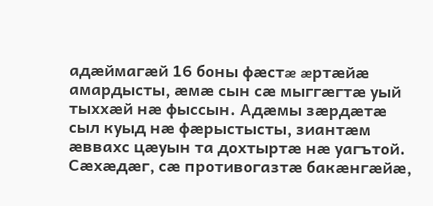адæймагæй 16 боны фæстæ æртæйæ амардысты, æмæ сын сæ мыггæгтæ уый тыххæй нæ фыссын. Адæмы зæрдæтæ сыл куыд нæ фæрыстысты, зиантæм æввахс цæуын та дохтыртæ нæ уагътой. Сæхæдæг, сæ противогазтæ бакæнгæйæ,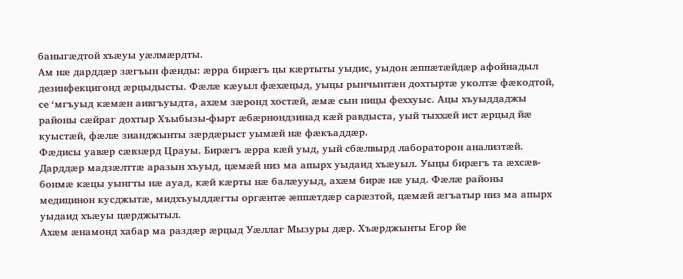баныгæдтой хъæуы уæлмæрдты.
Ам нæ дарддæр зæгъын фæнды: æрра бирæгъ цы кæртыты уыдис, уыдон æппæтæйдæр афойнадыл дезинфекцигонд æрцыдысты. Фæлæ кæуыл фæхæцыд, уыцы рынчынтæн дохтыртæ уколтæ фæкодтой, се ‘мгъуыд кæмæн аивгъуыдта, ахæм зæронд хостæй, æмæ сын ницы феххуыс. Ацы хъуыддаджы районы сæйраг дохтыр Хъыбызы-фырт æбæрнондзинад кæй равдыста, уый тыххæй ист æрцыд йæ куыстæй, фæлæ зианджынты зæрдæрыст уымæй нæ фæкъаддæр.
Фæдисы уавæр сæвзæрд Црауы. Бирæгъ æрра кæй уыд, уый сбæлвырд лабораторон анализтæй. Дарддæр мадзæлттæ аразын хъуыд, цæмæй низ ма апырх уыдаид хъæуыл. Уыцы бирæгъ та æхсæв-бонмæ кæцы уынгты нæ ауад, кæй кæрты нæ балæууыд, ахæм бирæ нæ уыд. Фæлæ районы медицинон кусджытæ, мидхъуыддæгты оргæнтæ æппæтдæр сарæзтой, цæмæй æгъатыр низ ма апырх уыдаид хъæуы цæрджытыл.
Ахæм æнамонд хабар ма раздæр æрцыд Уæллаг Мызуры дæр. Хъæрджынты Егор йе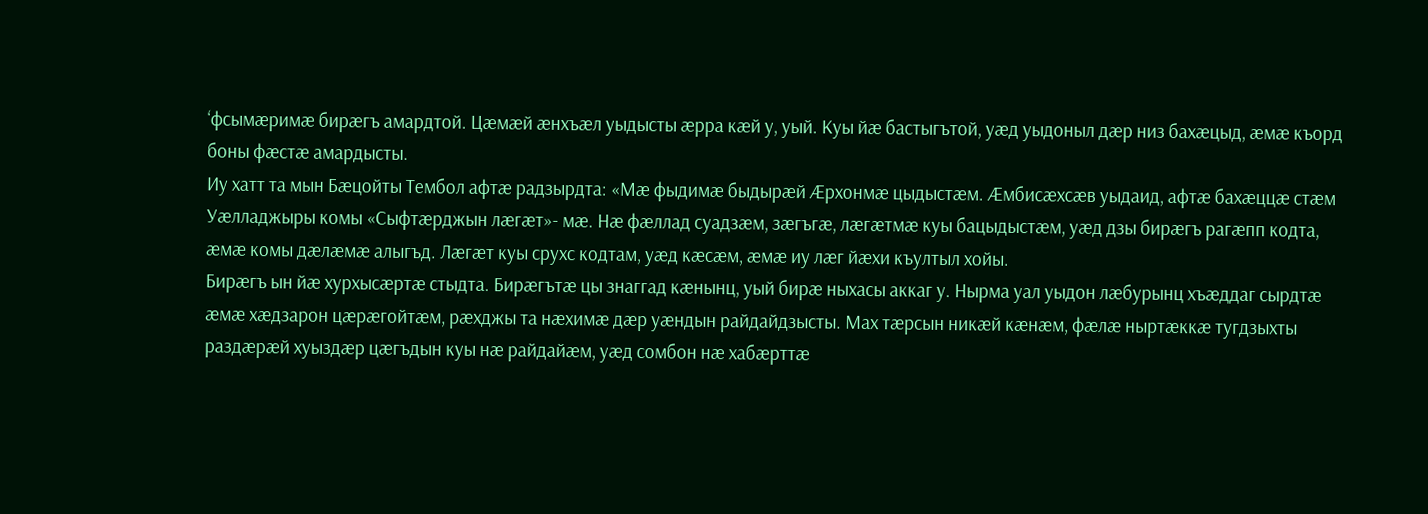‘фсымæримæ бирæгъ амардтой. Цæмæй æнхъæл уыдысты æрра кæй у, уый. Куы йæ бастыгътой, уæд уыдоныл дæр низ бахæцыд, æмæ къорд боны фæстæ амардысты.
Иу хатт та мын Бæцойты Тембол афтæ радзырдта: «Мæ фыдимæ быдырæй Æрхонмæ цыдыстæм. Æмбисæхсæв уыдаид, афтæ бахæццæ стæм Уæлладжыры комы «Сыфтæрджын лæгæт»- мæ. Нæ фæллад суадзæм, зæгъгæ, лæгæтмæ куы бацыдыстæм, уæд дзы бирæгъ рагæпп кодта, æмæ комы дæлæмæ алыгъд. Лæгæт куы срухс кодтам, уæд кæсæм, æмæ иу лæг йæхи къултыл хойы.
Бирæгъ ын йæ хурхысæртæ стыдта. Бирæгътæ цы знаггад кæнынц, уый бирæ ныхасы аккаг у. Нырма уал уыдон лæбурынц хъæддаг сырдтæ æмæ хæдзарон цæрæгойтæм, рæхджы та нæхимæ дæр уæндын райдайдзысты. Мах тæрсын никæй кæнæм, фæлæ ныртæккæ тугдзыхты раздæрæй хуыздæр цæгъдын куы нæ райдайæм, уæд сомбон нæ хабæрттæ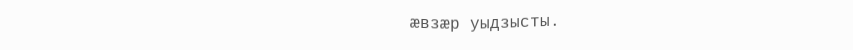æвзæр уыдзысты.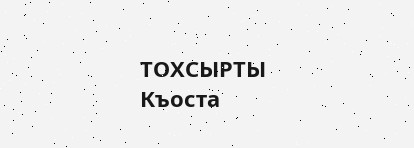ТОХСЫРТЫ Къоста